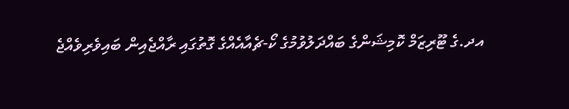އދ.ގެ ޓޫރިޒަމް ކޮމިޝަންގެ ބައްދަލުވުމުގެ ކޯ-ޗެއާއެއްގެ ގޮތުގައި ރާއްޖެއިން ބައިވެރިވެއްޖެ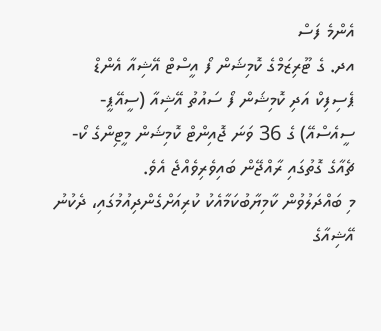އެންމެ ފަސް
އދ. ގެ ޓޫރިޒަމްގެ ކޮމިޝަން ފޯ އީސްޓް އޭޝިއާ އެންޑް ޕެސިފިކް އަދި ކޮމިޝަން ފޯ ސައުތު އޭޝިއާ (ސީއޭޕީ-ސީއެސްއޭ) ގެ 36 ވަނަ ޖޮއިންޓް ކޮމިޝަން މީޓިންގެ ކޯ-ޗެއާގެ ގޮތުގައި ރާއްޖޭން ބައިވެރިވެއްޖެ އެވެ.
މި ބައްދަލުވުން ކާމިޔާބުކަމާއެކު ކުރިއަށްގެންދިއުމުގައި، ދެކުނު އޭޝިއާގެ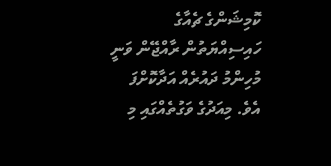ކޮމިޝަންގެ ޗެއާގެ ހައިސިއްޔަތުން ރާއްޖޭން ވަނީ މުހިންމު ދައުރެއް އަދާކޮށްފަ އެވެ. މިއަދުގެ ވަގުތެއްގައި މި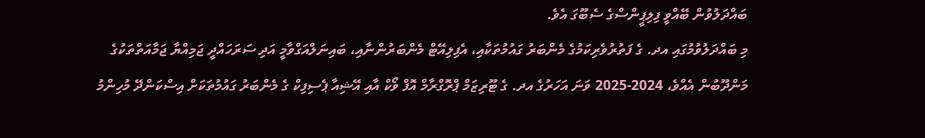ބައްދަލުވުން ބޭއްވީ ފިލިޕީންސްގެ ސެބޫގަ އެވެ.
މި ބައްދަލުވުމުގައި އދ. ގެ ފަތުރުވެރިކަމުގެ މެންބަރު ގައުމުތަކާއި، އެފިލިއޭޓް މެންބަރުންނާއި، ބައިނަލްއަގްވާމީ އަދި ސަރަހައްދީ ޖަމިއްޔާ ޖަމާއަތްތަކުގެ މަންދޫބުން އެއްވެ، 2024-2025 ވަނަ އަހަރުގެ އދ. ގެ ޓޫރިޒަމް ޕްރޮގްރާމް އޮފް ވޯކް އާއި އޭޝިއާ ޕެސިފިކް ގެ މެންބަރު ގައުމުތަކަށް އިސްކަންދޭ މުހިންމު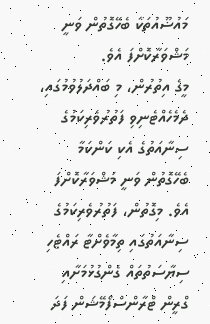މައުޟޫއުތަކާ ބެހޭގޮތުން ވަނީ މަޝްވަރާކޮށްފަ އެވެ.
މީގެ އިތުރުން، މި ބައްދަލުވުމުގައި، ދެމެހެއްޓެނިވި ފަތުރުވެރިކަމުގެ ސިނާއަތުގެ އެކި ކަންކަމާ ބެހޭގޮތުން ވަނީ މަޝްވަރާކޮށްފަ އެވެ. މިގޮތުން، ފަތުރުވެރިކަމުގެ ސިނާއަތުގައި ތިމާވެށްޓާ ރައްޓެހި ސިޔާސަތުތައް ގެންގުޅުމަށާއި ގްރީން ޓްރާންސްފޯމޭޝަން ފަދަ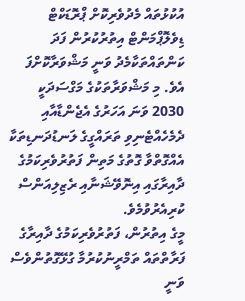އުކުޅުތައް މެދުވެރިކޮށް ޕްރޮޑަކްޓް ޑިވެލޮޕްމަންޓް އިތުރުކުރުން ފަދަ ކަންތައްތަކާމެދު ވަނީ މަޝްވަރާކޮށްފަ އެވެ. މި މަޝްވަރާތަކުގެ މަގްސަދަކީ 2030 ވަނަ އަހަރުގެ އެޖެންޑާއާއި ދެމެހެއްޓެނިވި ތަރައްގީގެ ލަނޑުދަނޑިތަކާ އެއްގޮތްވާ ގޮތުގެ މަތިން ފަތުރުވެރިކަމުގެ ދާއިރާގައި އިނޮވޭޝަނާއި ރެޒިލިއަންސް ކުރިއެރުވުމެވެ.
މީގެ އިތުރުން، ފަތުރުވެރިކަމުގެ ދާއިރާގެ ފަރާތްތައް ތަމްރީނުކުރުމާ ގުޅޭގޮތުންވެސް ވަނީ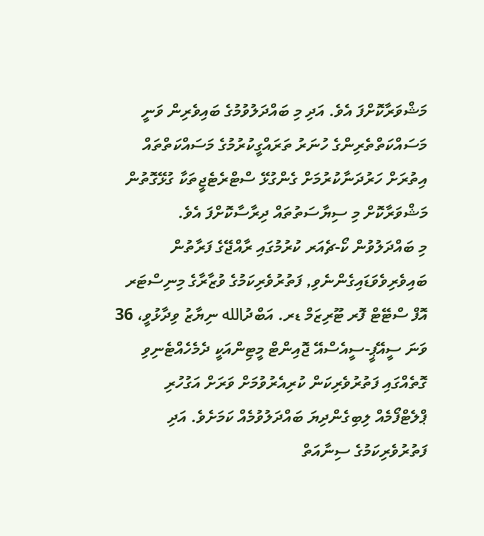މަޝްވަރާކޮށްފަ އެވެ. އަދި މި ބައްދަލުވުމުގެ ބައިވެރިން ވަނީ މަސައްކަތްތެރިންގެ ހުނަރު ތަރައްގީކުރުމުގެ މަސައްކަތްތައް އިތުރަށް ހަރުދަނާކުރުމަށް ގެންގުޅޭ ސްޓްރެޓެޖީތަކާ ގުޅޭގޮތުން މަޝްވަރާކޮށް މި ސިޔާސަތުތައް ދިރާސާކޮށްފަ އެވެ.
މި ބައްދަލުވުން ކޯ-ޗެއަރ ކުރުމުގައި ރާއްޖޭގެ ފަރާތުން ބައިވެރިވެވަޑައިގެންނެވި, ފަތުރުވެރިކަމުގެ ވުޒާރާގެ މިނިސްޓަރ އޮފް ސްޓޭޓް ފޮރ ޓޫރިޒަމް ޑރ. އަބްދުالله ނިޔާޒު ވިދާޅުވީ، 36 ވަނަ ސީއޭޕީ-ސީއެސްއޭ ޖޮއިންޓް މީޓިންއަކީ ދެމެހެއްޓެނިވި ގޮތެއްގައި ފަތުރުވެރިކަން ކުރިއެރުވުމަށް ވަރަށް އަގުހުރި ޕްލެޓްފޯމެއް ލިބިގެންދިޔަ ބައްދަލުވުމެއް ކަމަށެވެ. އަދި ފަތުރުވެރިކަމުގެ ސިނާއަތް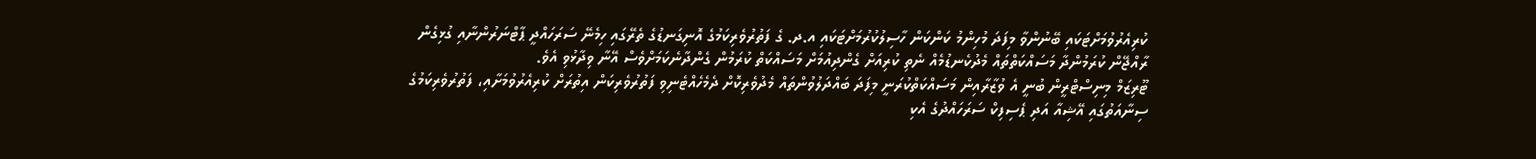ކުރިއެރުވުމަށްޓަކައި ބޭނުންވާ މިފަދަ މުހިންމު ކަންކަން ހާސިލުކުރުމަށްޓަކައި އ.ދ. ގެ ފަތުރުވެރިކަމުގެ އޮނިގަނޑުގެ ތެރޭގައި ހިމެނޭ ސަރަހައްދީ ޕާޓްނަރުންނާއި ގުޅިގެން ރާއްޖޭން ކުރަމުންދާ މަސައްކަތްތައް މެދުކެނޑުމެއް ނެތި ކުރިއަށް ގެންދިއުމަށް މަސައްކަތް ކުރަމުން ގެންދާނެކަމަށްވެސް އޭނާ ވިދާޅުވި އެވެ.
ޓޫރިޒަމް މިނިސްޓްރީން ބުނީ އެ ވުޒާރާއިން މަސައްކަތްކުރަނީ މިފަދަ ބައްދަލުވުންތައް މެދުވެރިކޮށް ދެމެހެއްޓެނިވި ފަތުރުވެރިކަން އިތުރަށް ކުރިއެރުވުމަށާއި، ފަތުރުވެރިކަމުގެ ސިނާއަތުގައި އޭޝިއާ އަދި ޕެސިފިކް ސަރަހައްދުގެ އެކި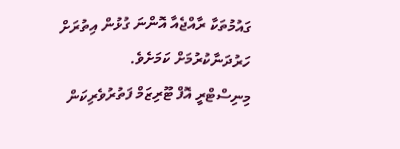ގައުމުތަކާ ރާއްޖެއާ އޮންނަ ގުޅުން އިތުރަށް ހަރުދަނާކުރުމަށް ކަމަށެވެ.
މިނިސްޓްރީ އޮފް ޓޫރިޒަމް ފަތުރުވެރިކަން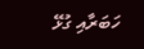ހަބަރާއި ގުޅޭ